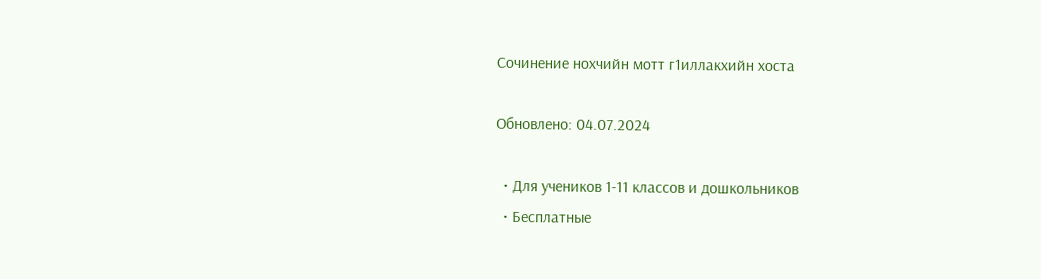Сочинение нохчийн мотт г1иллакхийн хоста

Обновлено: 04.07.2024

  • Для учеников 1-11 классов и дошкольников
  • Бесплатные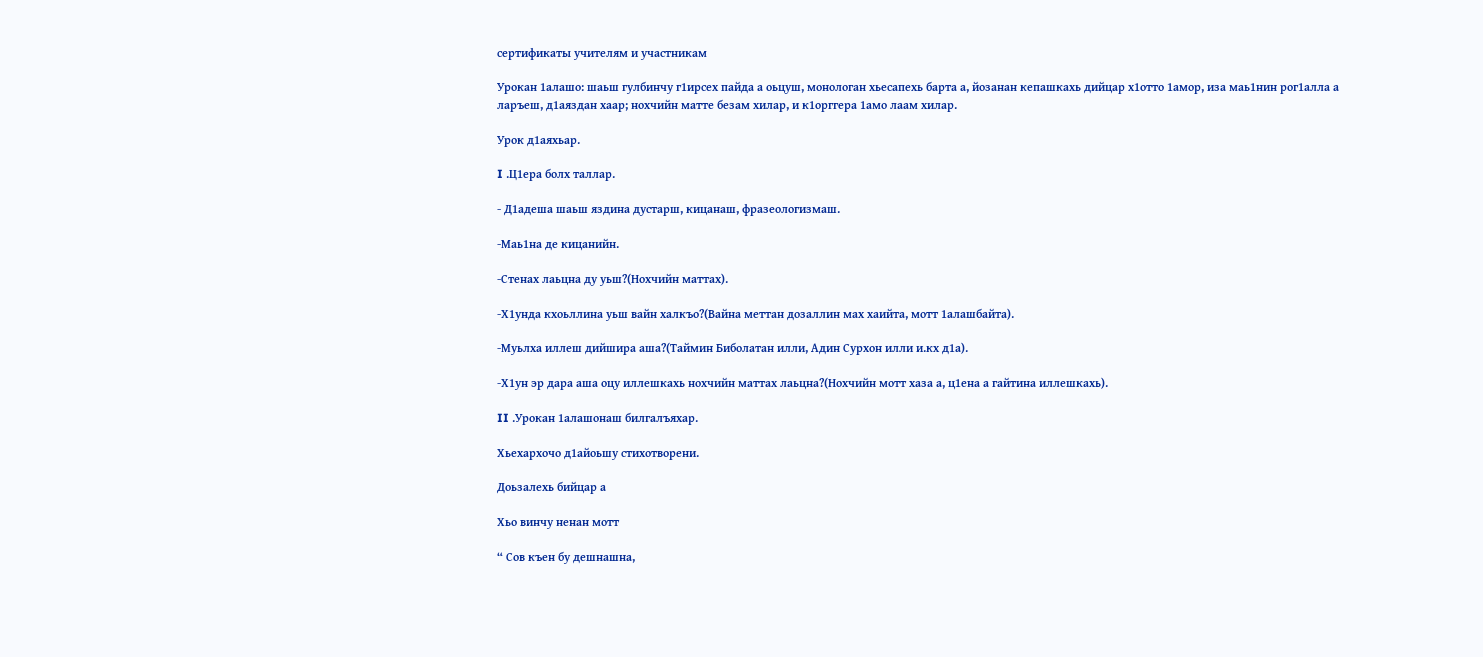сертификаты учителям и участникам

Урокан 1алашо: шаьш гулбинчу г1ирсех пайда а оьцуш, монологан хьесапехь барта а, йозанан кепашкахь дийцар х1отто 1амор, иза маь1нин рог1алла а ларъеш, д1аяздан хаар; нохчийн матте безам хилар, и к1орггера 1амо лаам хилар.

Урок д1аяхьар.

I .Ц1ера болх таллар.

- Д1адеша шаьш яздина дустарш, кицанаш, фразеологизмаш.

-Маь1на де кицанийн.

-Стенах лаьцна ду уьш?(Нохчийн маттах).

-Х1унда кхоьллина уьш вайн халкъо?(Вайна меттан дозаллин мах хаийта, мотт 1алашбайта).

-Муьлха иллеш дийшира аша?(Таймин Биболатан илли, Адин Сурхон илли и.кх д1а).

-Х1ун эр дара аша оцу иллешкахь нохчийн маттах лаьцна?(Нохчийн мотт хаза а, ц1ена а гайтина иллешкахь).

II .Урокан 1алашонаш билгалъяхар.

Хьехархочо д1айоьшу стихотворени.

Доьзалехь бийцар а

Хьо винчу ненан мотт

“ Сов къен бу дешнашна,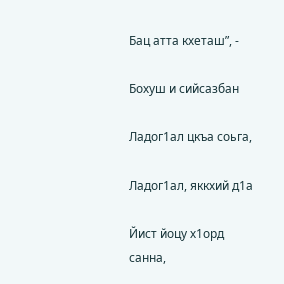Бац атта кхеташ”, -

Бохуш и сийсазбан

Ладог1ал цкъа соьга,

Ладог1ал, яккхий д1а

Йист йоцу х1орд санна,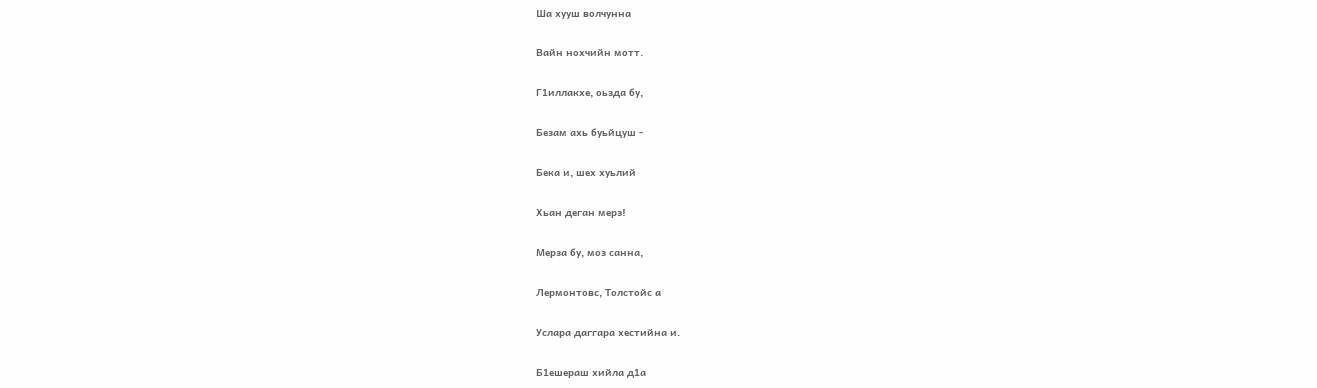Ша хууш волчунна

Вайн нохчийн мотт.

Г1иллакхе, оьзда бу,

Безам ахь буьйцуш -

Бека и, шех хуьлий

Хьан деган мерз!

Мерза бу, моз санна,

Лермонтовс, Толстойс а

Услара даггара хестийна и.

Б1ешераш хийла д1а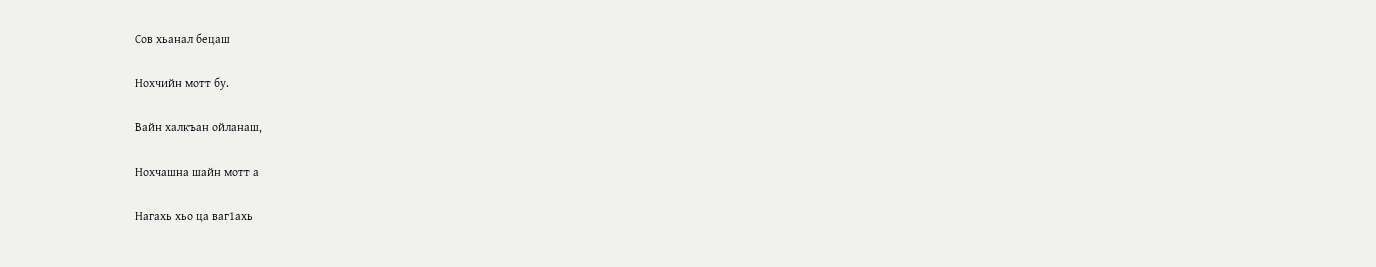Сов хьанал бецаш

Нохчийн мотт бу.

Вайн халкъан ойланаш,

Нохчашна шайн мотт а

Нагахь хьо ца ваг1ахь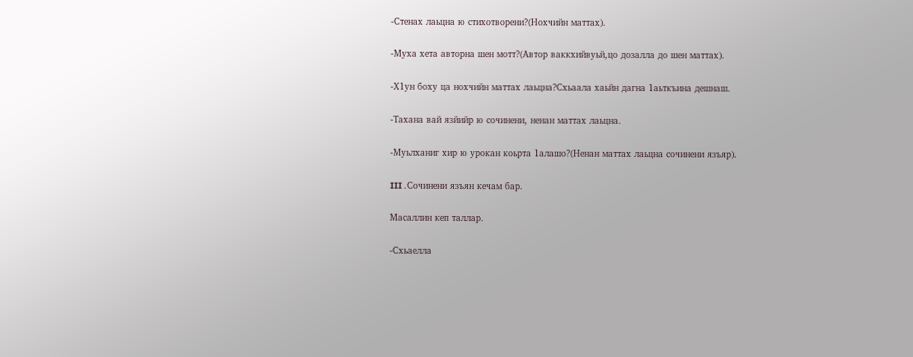-Стенах лаьцна ю стихотворени?(Нохчийн маттах).

-Муха хета авторна шен мотт?(Автор ваккхийвуьй,цо дозалла до шен маттах).

-Х1ун боху ца нохчийн маттах лаьцна?Схьаала хаьйн дагна 1аьткъина дешнаш.

-Тахана вай язйийр ю сочинени, ненан маттах лаьцна.

-Муьлханиг хир ю урокан коьрта 1алашо?(Ненан маттах лаьцна сочинени язъяр).

III .Сочинени язъян кечам бар.

Масаллин кеп таллар.

-Схьаелла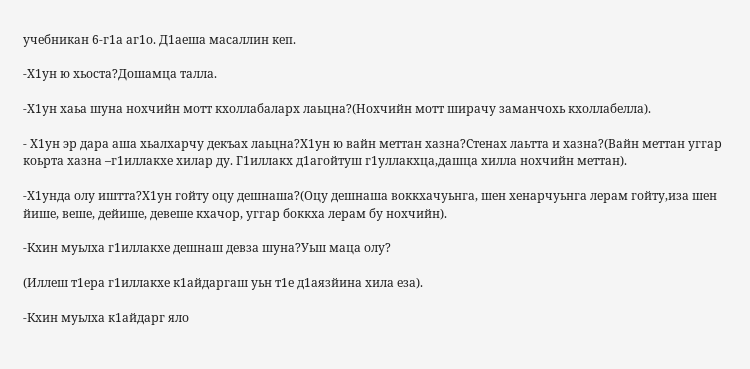учебникан 6-г1а аг1о. Д1аеша масаллин кеп.

-Х1ун ю хьоста?Дошамца талла.

-Х1ун хаьа шуна нохчийн мотт кхоллабаларх лаьцна?(Нохчийн мотт ширачу заманчохь кхоллабелла).

- Х1ун эр дара аша хьалхарчу декъах лаьцна?Х1ун ю вайн меттан хазна?Стенах лаьтта и хазна?(Вайн меттан уггар коьрта хазна –г1иллакхе хилар ду. Г1иллакх д1агойтуш г1уллакхца,дашца хилла нохчийн меттан).

-Х1унда олу иштта?Х1ун гойту оцу дешнаша?(Оцу дешнаша воккхачуьнга, шен хенарчуьнга лерам гойту,иза шен йише, веше, дейише, девеше кхачор, уггар боккха лерам бу нохчийн).

-Кхин муьлха г1иллакхе дешнаш девза шуна?Уьш маца олу?

(Иллеш т1ера г1иллакхе к1айдаргаш уьн т1е д1аязйина хила еза).

-Кхин муьлха к1айдарг яло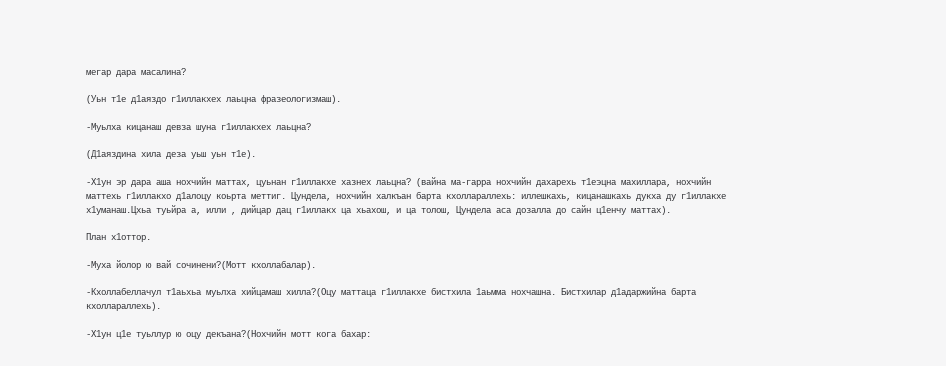мегар дара масалина?

(Уьн т1е д1аяздо г1иллакхех лаьцна фразеологизмаш).

-Муьлха кицанаш девза шуна г1иллакхех лаьцна?

(Д1аяздина хила деза уьш уьн т1е).

-Х1ун эр дара аша нохчийн маттах, цуьнан г1иллакхе хазнех лаьцна? (вайна ма-гарра нохчийн дахарехь т1еэцна махиллара, нохчийн маттехь г1иллакхо д1алоцу коьрта меттиг. Цундела, нохчийн халкъан барта кхоллараллехь: иллешкахь, кицанашкахь дукха ду г1иллакхе х1уманаш.Цхьа туьйра а, илли , дийцар дац г1иллакх ца хьахош, и ца толош, Цундела аса дозалла до сайн ц1енчу маттах).

План х1оттор.

-Муха йолор ю вай сочинени?(Мотт кхоллабалар).

-Кхоллабеллачул т1аьхьа муьлха хийцамаш хилла?(Оцу маттаца г1иллакхе бистхила 1аьмма нохчашна. Бистхилар д1адаржийна барта кхоллараллехь).

-Х1ун ц1е туьллур ю оцу декъана?(Нохчийн мотт кога бахар: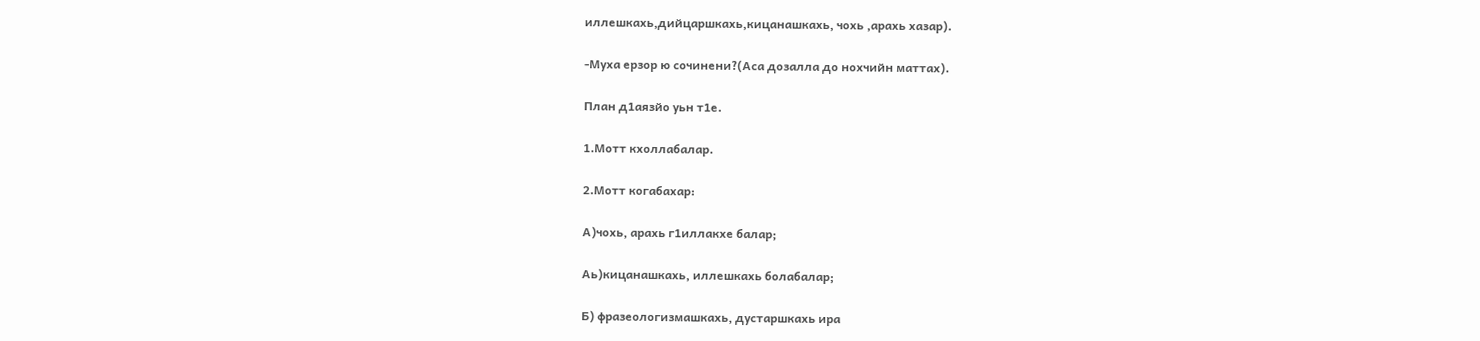иллешкахь,дийцаршкахь,кицанашкахь, чохь ,арахь хазар).

-Муха ерзор ю сочинени?(Аса дозалла до нохчийн маттах).

План д1аязйо уьн т1е.

1.Мотт кхоллабалар.

2.Мотт когабахар:

А)чохь, арахь г1иллакхе балар;

Аь)кицанашкахь, иллешкахь болабалар;

Б) фразеологизмашкахь, дустаршкахь ира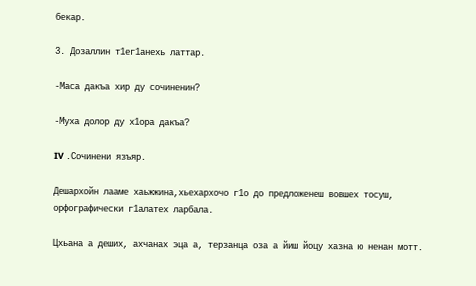бекар.

3. Дозаллин т1ег1анехь латтар.

-Маса дакъа хир ду сочиненин?

-Муха долор ду х1ора дакъа?

IV .Сочинени язъяр.

Дешархойн лааме хаьжжина,хьехархочо г1о до предложенеш вовшех тосуш, орфографически г1алатех ларбала.

Цхьана а деших, ахчанах эца а, терзанца оза а йиш йоцу хазна ю ненан мотт.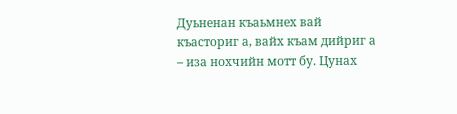Дуьненан къаьмнех вай къасториг а, вайх къам дийриг а – иза нохчийн мотт бу. Цунах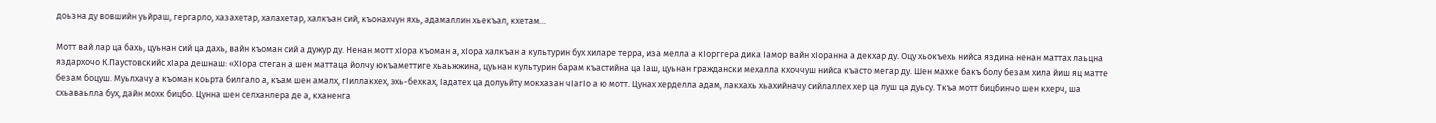доьзна ду вовшийн уьйраш, гергарло, хазахетар, халахетар, халкъан сий, къонахчун яхь, адамаллин хьекъал, кхетам…

Мотт вай лар ца бахь, цуьнан сий ца дахь, вайн къоман сий а дужур ду. Ненан мотт хIора къоман а, хIора халкъан а культурин бух хиларе терра, иза мелла а кIорггера дика Iамор вайн хIоранна а декхар ду. Оцу хьокъехь нийса яздина ненан маттах лаьцна яздархочо К.Паустовскийс хIара дешнаш: «ХIора стеган а шен маттаца йолчу юкъаметтиге хьаьжжина, цуьнан культурин барам къастийна ца Iаш, цуьнан граждански мехалла кхоччуш нийса къасто мегар ду. Шен махке бакъ болу безам хила йиш яц матте безам боцуш. Муьлхачу а къоман коьрта билгало а, къам шен амалх, гIиллакхех, эхь-бехках, Iадатех ца долуьйту мокхазан чIагIо а ю мотт. Цунах херделла адам, лакхахь хьахийначу сийлаллех хер ца луш ца дуьсу. Ткъа мотт бицбинчо шен кхерч, ша схьаваьлла бух, дайн мохк бицбо. Цунна шен селханлера де а, кханенга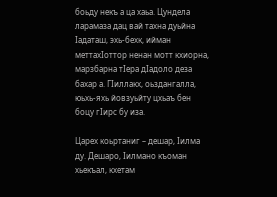боьду некъ а ца хаьа. Цундела ларамаза дац вай тахна дуьйна Iадаташ, эхь-бехк, ийман меттахIоттор ненан мотт кхиорна, марзбарна тIера дIадоло деза бахар а. ГIиллакх, оьздангалла, юьхь-яхь йовзуьйту цхьаъ бен боцу гIирс бу иза.

Царех коьртаниг – дешар, Iилма ду. Дешаро, Iилмано къоман хьекъал, кхетам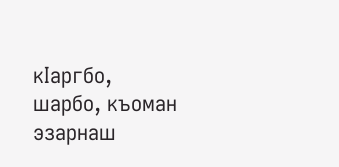кIаргбо, шарбо, къоман эзарнаш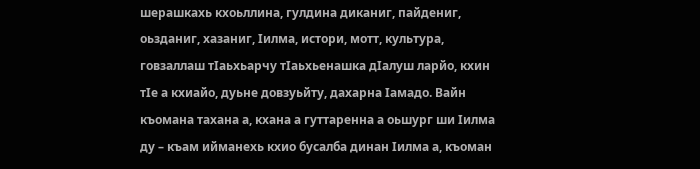шерашкахь кхоьллина, гулдина диканиг, пайдениг, оьзданиг, хазаниг, Iилма, истори, мотт, культура, говзаллаш тIаьхьарчу тIаьхьенашка дIалуш ларйо, кхин тIе а кхиайо, дуьне довзуьйту, дахарна Iамадо. Вайн къомана тахана а, кхана а гуттаренна а оьшург ши Iилма ду – къам ийманехь кхио бусалба динан Iилма а, къоман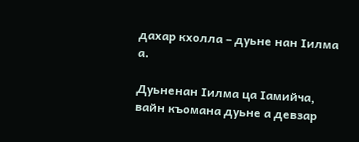дахар кхолла – дуьне нан Iилма а.

Дуьненан Iилма ца Iамийча, вайн къомана дуьне а девзар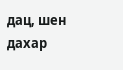дац, шен дахар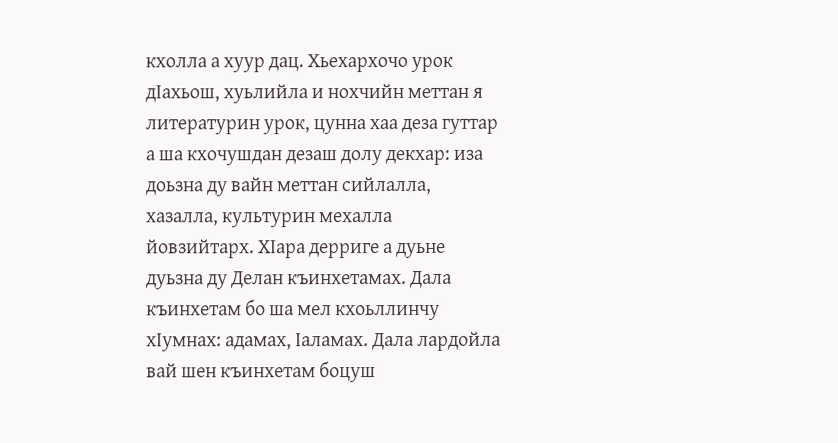кхолла а хуур дац. Хьехархочо урок дIахьош, хуьлийла и нохчийн меттан я литературин урок, цунна хаа деза гуттар а ша кхочушдан дезаш долу декхар: иза доьзна ду вайн меттан сийлалла, хазалла, культурин мехалла йовзийтарх. ХIара дерриге а дуьне дуьзна ду Делан къинхетамах. Дала къинхетам бо ша мел кхоьллинчу хIумнах: адамах, Iаламах. Дала лардойла вай шен къинхетам боцуш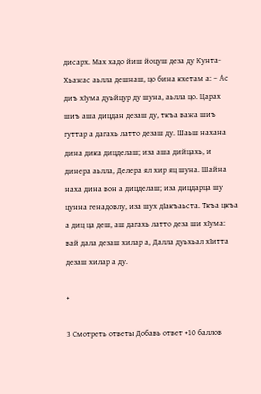дисарх. Мах хадо йиш йоцуш деза ду Кунта-Хьажас аьлла дешнаш, цо бина кхетам а: – Ас диъ хIума дуьйцур ду шуна, аьлла цо. Царах шиъ аша дицдан дезаш ду, ткъа важа шиъ гуттар а дагахь латто дезаш ду. Шаьш нахана дина дика дицделаш; иза аша дийцахь, и динера аьлла, Делера ял хир яц шуна. Шайна наха дина вон а дицделаш; иза дицдарца шу цунна генадовлу, иза шух дIакъаьста. Ткъа цкъа а диц ца деш, аш дагахь латто деза ши хIума: вай дала дезаш хилар а, Далла дуьхьал хIитта дезаш хилар а ду.

+

3 Смотреть ответы Добавь ответ +10 баллов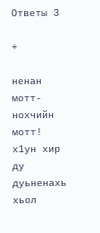Ответы 3

+

ненан мотт-нохчийн мотт! х1ун хир ду дуьненахь хьол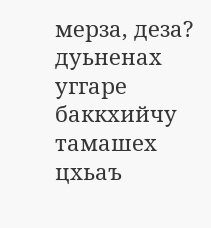мерза, деза? дуьненах уггаре баккхийчу тамашех цхьаъ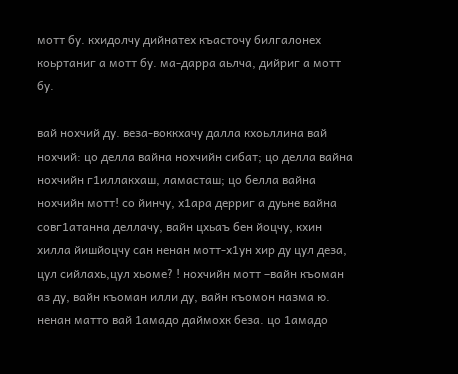мотт бу. кхидолчу дийнатех къасточу билгалонех коьртаниг а мотт бу. ма-дарра аьлча, дийриг а мотт бу.

вай нохчий ду. веза-воккхачу далла кхоьллина вай нохчий: цо делла вайна нохчийн сибат; цо делла вайна нохчийн г1иллакхаш, ламасташ; цо белла вайна нохчийн мотт! со йинчу, х1ара дерриг а дуьне вайна совг1атанна деллачу, вайн цхьаъ бен йоцчу, кхин хилла йишйоцчу сан ненан мотт-х1ун хир ду цул деза, цул сийлахь,цул хьоме? ! нохчийн мотт –вайн къоман аз ду, вайн къоман илли ду, вайн къомон назма ю. ненан матто вай 1амадо даймохк беза. цо 1амадо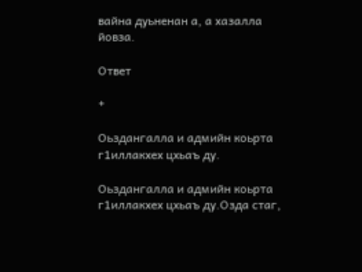вайна дуьненан а, а хазалла йовза.

Ответ

+

Оьздангалла и адмийн коьрта г1иллакхех цхьаъ ду.

Оьздангалла и адмийн коьрта г1иллакхех цхьаъ ду.Озда стаг,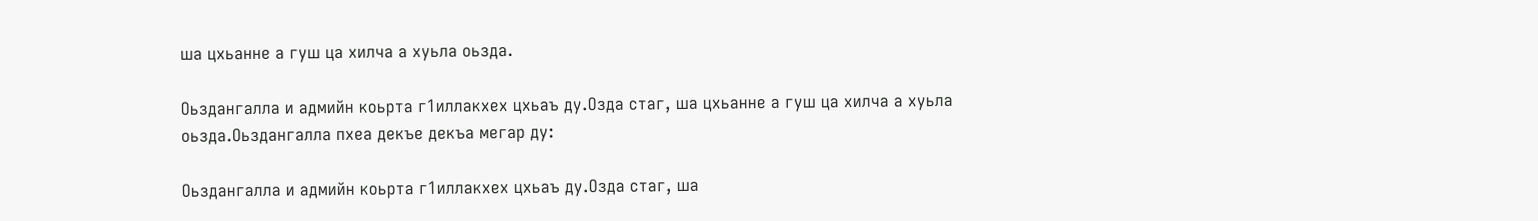ша цхьанне а гуш ца хилча а хуьла оьзда.

Оьздангалла и адмийн коьрта г1иллакхех цхьаъ ду.Озда стаг, ша цхьанне а гуш ца хилча а хуьла оьзда.Оьздангалла пхеа декъе декъа мегар ду:

Оьздангалла и адмийн коьрта г1иллакхех цхьаъ ду.Озда стаг, ша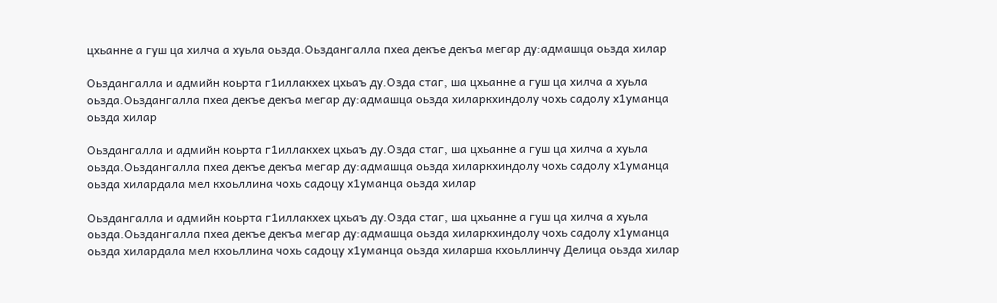цхьанне а гуш ца хилча а хуьла оьзда.Оьздангалла пхеа декъе декъа мегар ду:адмашца оьзда хилар

Оьздангалла и адмийн коьрта г1иллакхех цхьаъ ду.Озда стаг, ша цхьанне а гуш ца хилча а хуьла оьзда.Оьздангалла пхеа декъе декъа мегар ду:адмашца оьзда хиларкхиндолу чохь садолу х1уманца оьзда хилар

Оьздангалла и адмийн коьрта г1иллакхех цхьаъ ду.Озда стаг, ша цхьанне а гуш ца хилча а хуьла оьзда.Оьздангалла пхеа декъе декъа мегар ду:адмашца оьзда хиларкхиндолу чохь садолу х1уманца оьзда хилардала мел кхоьллина чохь садоцу х1уманца оьзда хилар

Оьздангалла и адмийн коьрта г1иллакхех цхьаъ ду.Озда стаг, ша цхьанне а гуш ца хилча а хуьла оьзда.Оьздангалла пхеа декъе декъа мегар ду:адмашца оьзда хиларкхиндолу чохь садолу х1уманца оьзда хилардала мел кхоьллина чохь садоцу х1уманца оьзда хиларша кхоьллинчу Делица оьзда хилар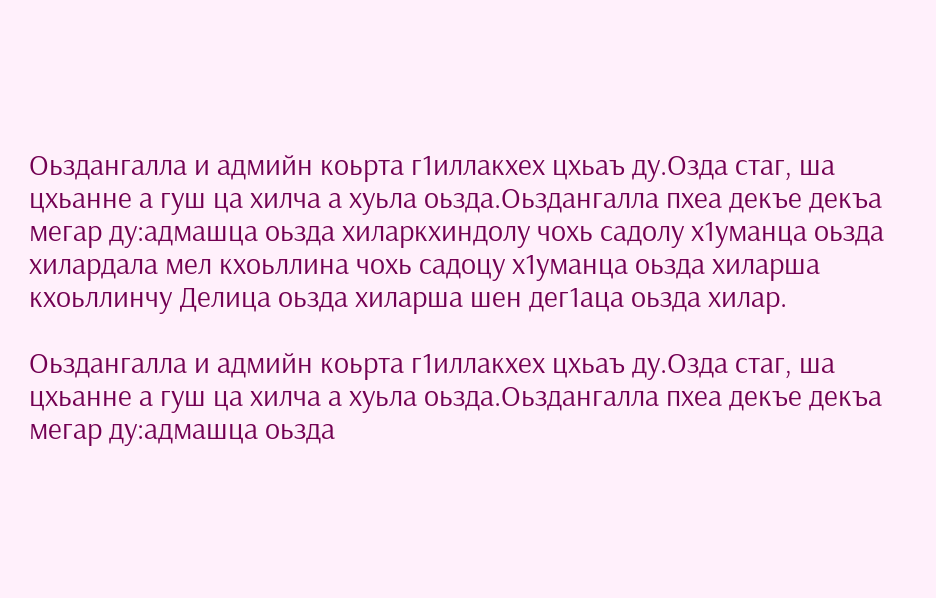Оьздангалла и адмийн коьрта г1иллакхех цхьаъ ду.Озда стаг, ша цхьанне а гуш ца хилча а хуьла оьзда.Оьздангалла пхеа декъе декъа мегар ду:адмашца оьзда хиларкхиндолу чохь садолу х1уманца оьзда хилардала мел кхоьллина чохь садоцу х1уманца оьзда хиларша кхоьллинчу Делица оьзда хиларша шен дег1аца оьзда хилар.

Оьздангалла и адмийн коьрта г1иллакхех цхьаъ ду.Озда стаг, ша цхьанне а гуш ца хилча а хуьла оьзда.Оьздангалла пхеа декъе декъа мегар ду:адмашца оьзда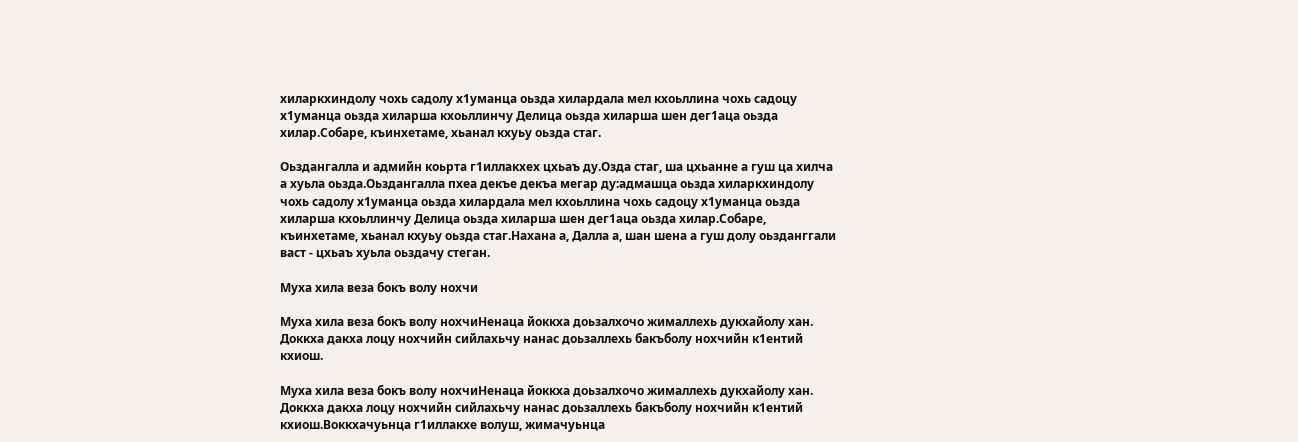хиларкхиндолу чохь садолу х1уманца оьзда хилардала мел кхоьллина чохь садоцу х1уманца оьзда хиларша кхоьллинчу Делица оьзда хиларша шен дег1аца оьзда хилар.Собаре, къинхетаме, хьанал кхуьу оьзда стаг.

Оьздангалла и адмийн коьрта г1иллакхех цхьаъ ду.Озда стаг, ша цхьанне а гуш ца хилча а хуьла оьзда.Оьздангалла пхеа декъе декъа мегар ду:адмашца оьзда хиларкхиндолу чохь садолу х1уманца оьзда хилардала мел кхоьллина чохь садоцу х1уманца оьзда хиларша кхоьллинчу Делица оьзда хиларша шен дег1аца оьзда хилар.Собаре, къинхетаме, хьанал кхуьу оьзда стаг.Нахана а, Далла а, шан шена а гуш долу оьзданггали васт - цхьаъ хуьла оьздачу стеган.

Муха хила веза бокъ волу нохчи

Муха хила веза бокъ волу нохчиНенаца йоккха доьзалхочо жималлехь дукхайолу хан. Доккха дакха лоцу нохчийн сийлахьчу нанас доьзаллехь бакъболу нохчийн к1ентий кхиош.

Муха хила веза бокъ волу нохчиНенаца йоккха доьзалхочо жималлехь дукхайолу хан. Доккха дакха лоцу нохчийн сийлахьчу нанас доьзаллехь бакъболу нохчийн к1ентий кхиош.Воккхачуьнца г1иллакхе волуш, жимачуьнца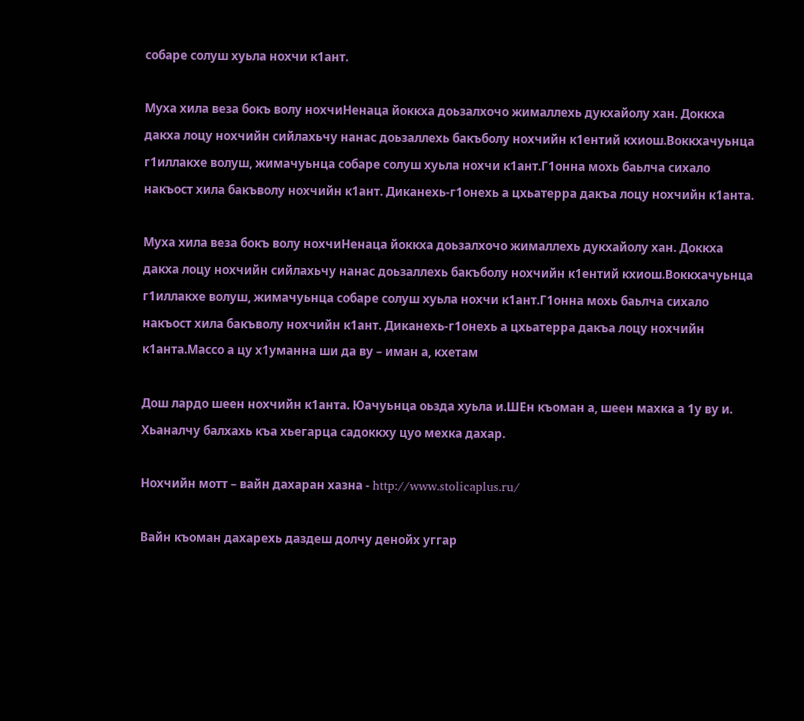собаре солуш хуьла нохчи к1ант.

Муха хила веза бокъ волу нохчиНенаца йоккха доьзалхочо жималлехь дукхайолу хан. Доккха дакха лоцу нохчийн сийлахьчу нанас доьзаллехь бакъболу нохчийн к1ентий кхиош.Воккхачуьнца г1иллакхе волуш, жимачуьнца собаре солуш хуьла нохчи к1ант.Г1онна мохь баьлча сихало накъост хила бакъволу нохчийн к1ант. Диканехь-г1онехь а цхьатерра дакъа лоцу нохчийн к1анта.

Муха хила веза бокъ волу нохчиНенаца йоккха доьзалхочо жималлехь дукхайолу хан. Доккха дакха лоцу нохчийн сийлахьчу нанас доьзаллехь бакъболу нохчийн к1ентий кхиош.Воккхачуьнца г1иллакхе волуш, жимачуьнца собаре солуш хуьла нохчи к1ант.Г1онна мохь баьлча сихало накъост хила бакъволу нохчийн к1ант. Диканехь-г1онехь а цхьатерра дакъа лоцу нохчийн к1анта.Массо а цу х1уманна ши да ву – иман а, кхетам

Дош лардо шеен нохчийн к1анта. Юачуьнца оьзда хуьла и.ШЕн къоман а, шеен махка а 1у ву и. Хьаналчу балхахь къа хьегарца садоккху цуо мехка дахар.

Нохчийн мотт – вайн дахаран хазна - http://www.stolicaplus.ru/

Вайн къоман дахарехь даздеш долчу денойх уггар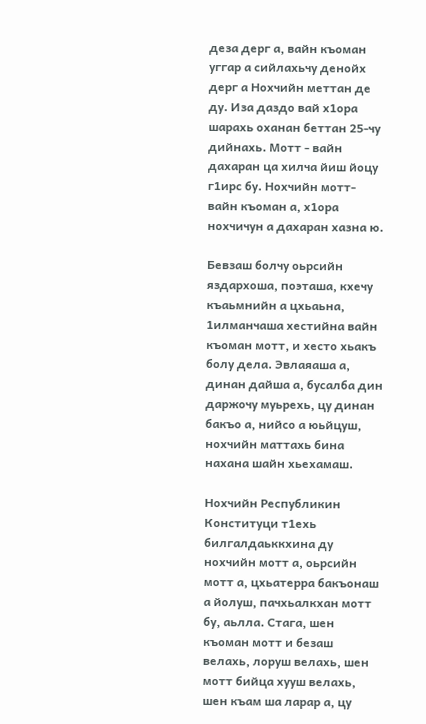деза дерг а, вайн къоман уггар а сийлахьчу денойх дерг а Нохчийн меттан де ду. Иза даздо вай х1ора шарахь оханан беттан 25-чу дийнахь. Мотт - вайн дахаран ца хилча йиш йоцу г1ирс бу. Нохчийн мотт- вайн къоман а, х1ора нохчичун а дахаран хазна ю.

Бевзаш болчу оьрсийн яздархоша, поэташа, кхечу къаьмнийн а цхьаьна, 1илманчаша хестийна вайн къоман мотт, и хесто хьакъ болу дела. Эвлаяаша а, динан дайша а, бусалба дин даржочу муьрехь, цу динан бакъо а, нийсо а юьйцуш, нохчийн маттахь бина нахана шайн хьехамаш.

Нохчийн Республикин Конституци т1ехь билгалдаьккхина ду нохчийн мотт а, оьрсийн мотт а, цхьатерра бакъонаш а йолуш, пачхьалкхан мотт бу, аьлла. Стага, шен къоман мотт и безаш велахь, лоруш велахь, шен мотт бийца хууш велахь, шен къам ша ларар а, цу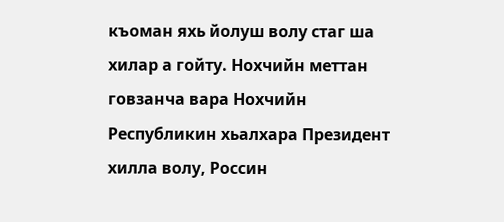къоман яхь йолуш волу стаг ша хилар а гойту. Нохчийн меттан говзанча вара Нохчийн Республикин хьалхара Президент хилла волу, Россин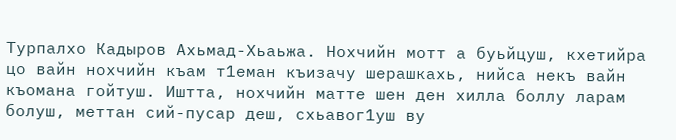Турпалхо Кадыров Ахьмад-Хьаьжа. Нохчийн мотт а буьйцуш, кхетийра цо вайн нохчийн къам т1еман къизачу шерашкахь, нийса некъ вайн къомана гойтуш. Иштта, нохчийн матте шен ден хилла боллу ларам болуш, меттан сий-пусар деш, схьавог1уш ву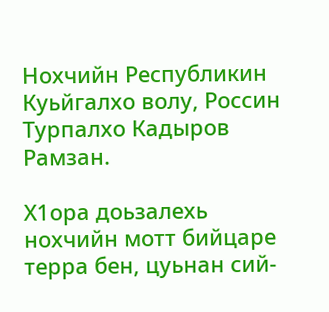Нохчийн Республикин Куьйгалхо волу, Россин Турпалхо Кадыров Рамзан.

Х1ора доьзалехь нохчийн мотт бийцаре терра бен, цуьнан сий-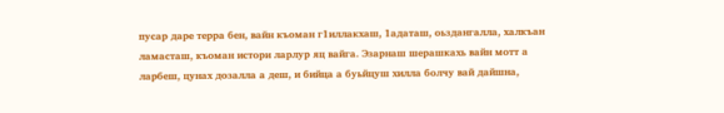пусар даре терра бен, вайн къоман г1иллакхаш, 1адаташ, оьздангалла, халкъан ламасташ, къоман истори ларлур яц вайга. Эзарнаш шерашкахь вайн мотт а ларбеш, цунах дозалла а деш, и бийца а буьйцуш хилла болчу вай дайшна,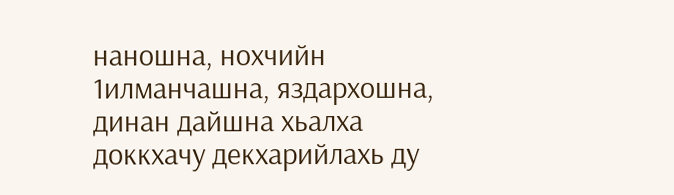наношна, нохчийн 1илманчашна, яздархошна, динан дайшна хьалха доккхачу декхарийлахь ду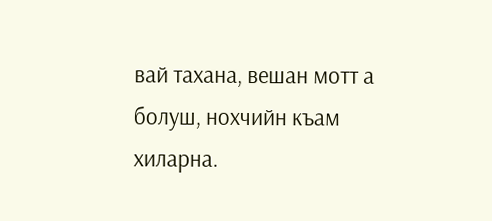вай тахана, вешан мотт а болуш, нохчийн къам хиларна.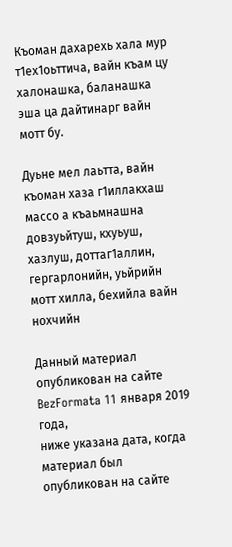Къоман дахарехь хала мур т1ех1оьттича, вайн къам цу халонашка, баланашка эша ца дайтинарг вайн мотт бу.

Дуьне мел лаьтта, вайн къоман хаза г1иллакхаш массо а къаьмнашна довзуьйтуш, кхуьуш, хазлуш, доттаг1аллин, гергарлонийн, уьйрийн мотт хилла, бехийла вайн нохчийн

Данный материал опубликован на сайте BezFormata 11 января 2019 года,
ниже указана дата, когда материал был опубликован на сайте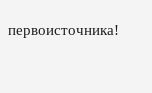первоисточника!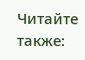Читайте также: